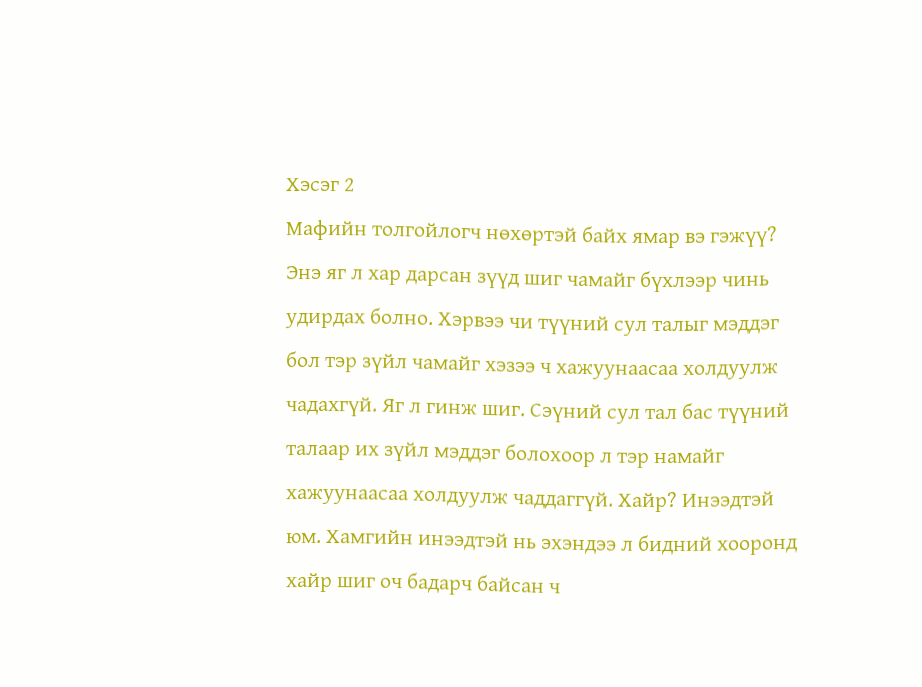Хэсэг 2
Мафийн толгойлогч нөхөртэй байх ямар вэ гэжүү? Энэ яг л хар дарсан зүүд шиг чамайг бүхлээр чинь удирдах болно. Хэрвээ чи түүний сул талыг мэддэг бол тэр зүйл чамайг хэзээ ч хажуунаасаа холдуулж чадахгүй. Яг л гинж шиг. Сэүний сул тал бас түүний талаар их зүйл мэддэг болохоор л тэр намайг хажуунаасаа холдуулж чаддаггүй. Хайр? Инээдтэй юм. Хамгийн инээдтэй нь эхэндээ л бидний хооронд хайр шиг оч бадарч байсан ч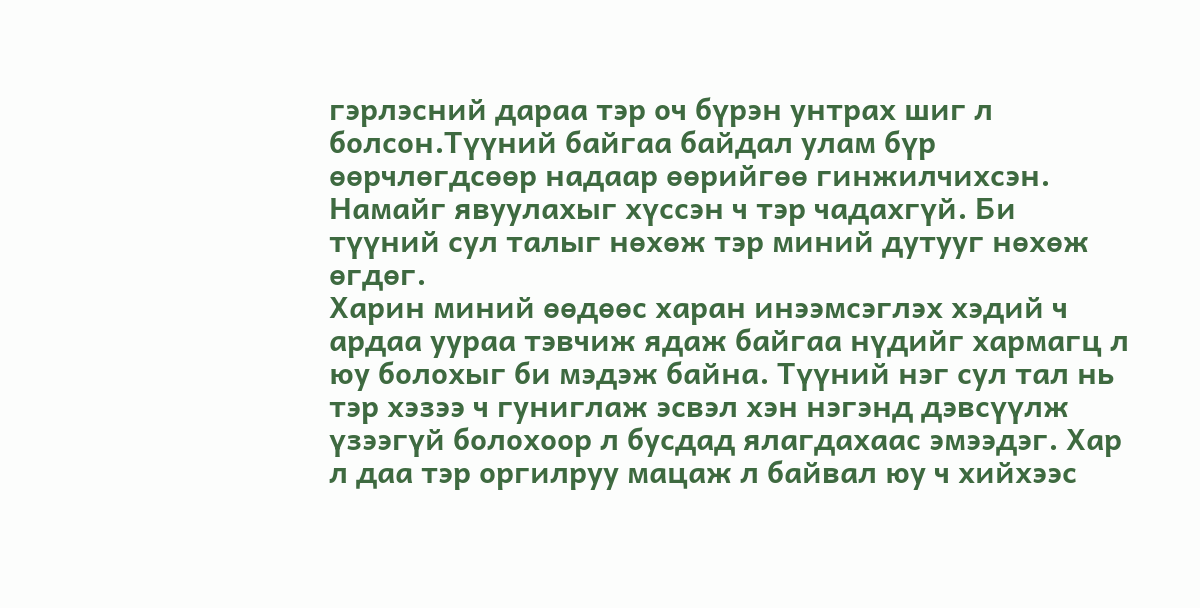гэрлэсний дараа тэр оч бүрэн унтрах шиг л болсон.Түүний байгаа байдал улам бүр өөрчлөгдсөөр надаар өөрийгөө гинжилчихсэн. Намайг явуулахыг хүссэн ч тэр чадахгүй. Би түүний сул талыг нөхөж тэр миний дутууг нөхөж өгдөг.
Харин миний өөдөөс харан инээмсэглэх хэдий ч ардаа уураа тэвчиж ядаж байгаа нүдийг хармагц л юу болохыг би мэдэж байна. Түүний нэг сул тал нь тэр хэзээ ч гуниглаж эсвэл хэн нэгэнд дэвсүүлж үзээгүй болохоор л бусдад ялагдахаас эмээдэг. Хар л даа тэр оргилруу мацаж л байвал юу ч хийхээс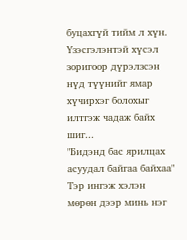буцахгүй тийм л хүн. Үзэсгэлэнтэй хүсэл зоригоор дүрэлзсэн нүд түүнийг ямар хүчирхэг болохыг илтгэж чадаж байх шиг...
"Бидэнд бас ярилцах асуудал байгаа байхаа"
Тэр ингэж хэлэн мөрөн дээр минь нэг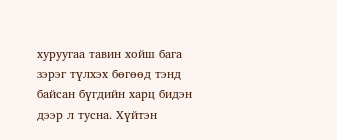хуруугаа тавин хойш бага зэрэг түлхэх бөгөөд тэнд байсан бүгдийн харц бидэн дээр л тусна. Хүйтэн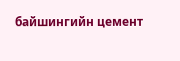байшингийн цемент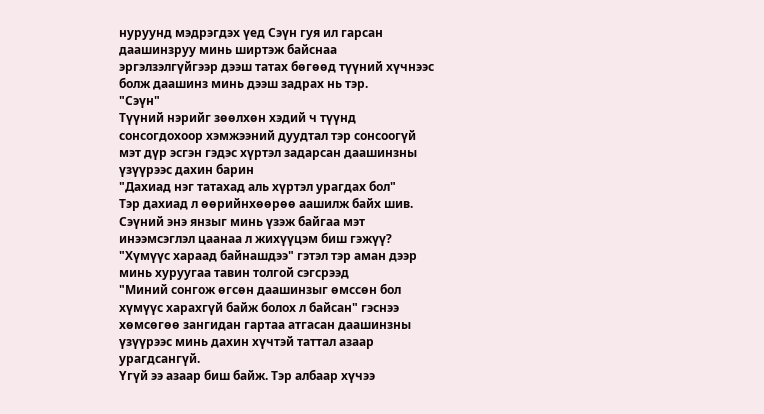нуруунд мэдрэгдэх үед Сэүн гуя ил гарсан даашинзруу минь ширтэж байснаа эргэлзэлгүйгээр дээш татах бөгөөд түүний хүчнээс болж даашинз минь дээш задрах нь тэр.
"Сэүн"
Түүний нэрийг зөөлхөн хэдий ч түүнд сонсогдохоор хэмжээний дуудтал тэр сонсоогүй мэт дүр эсгэн гэдэс хүртэл задарсан даашинзны үзүүрээс дахин барин
"Дахиад нэг татахад аль хүртэл урагдах бол"
Тэр дахиад л өөрийнхөөрөө аашилж байх шив. Сэүний энэ янзыг минь үзэж байгаа мэт инээмсэглэл цаанаа л жихүүцэм биш гэжүү?
"Хүмүүс хараад байнашдээ" гэтэл тэр аман дээр минь хуруугаа тавин толгой сэгсрээд
"Миний сонгож өгсөн даашинзыг өмссөн бол хүмүүс харахгүй байж болох л байсан" гэснээ хөмсөгөө зангидан гартаа атгасан даашинзны үзүүрээс минь дахин хүчтэй таттал азаар урагдсангүй.
Үгүй ээ азаар биш байж. Тэр албаар хүчээ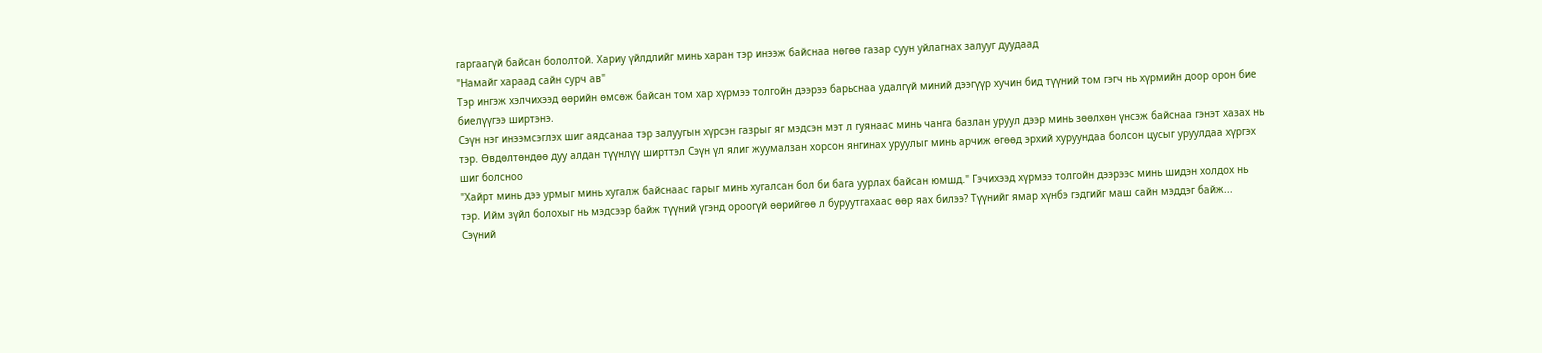гаргаагүй байсан бололтой. Хариу үйлдлийг минь харан тэр инээж байснаа нөгөө газар суун уйлагнах залууг дуудаад
"Намайг хараад сайн сурч ав"
Тэр ингэж хэлчихээд өөрийн өмсөж байсан том хар хүрмээ толгойн дээрээ барьснаа удалгүй миний дээгүүр хучин бид түүний том гэгч нь хүрмийн доор орон бие биелүүгээ ширтэнэ.
Сэүн нэг инээмсэглэх шиг аядсанаа тэр залуугын хүрсэн газрыг яг мэдсэн мэт л гуянаас минь чанга базлан уруул дээр минь зөөлхөн үнсэж байснаа гэнэт хазах нь тэр. Өвдөлтөндөө дуу алдан түүнлүү ширттэл Сэүн үл ялиг жуумалзан хорсон янгинах уруулыг минь арчиж өгөөд эрхий хуруундаа болсон цусыг уруулдаа хүргэх шиг болсноо
"Хайрт минь дээ урмыг минь хугалж байснаас гарыг минь хугалсан бол би бага уурлах байсан юмшд." Гэчихээд хүрмээ толгойн дээрээс минь шидэн холдох нь тэр. Ийм зүйл болохыг нь мэдсээр байж түүний үгэнд ороогүй өөрийгөө л буруутгахаас өөр яах билээ? Түүнийг ямар хүнбэ гэдгийг маш сайн мэддэг байж...
Сэүний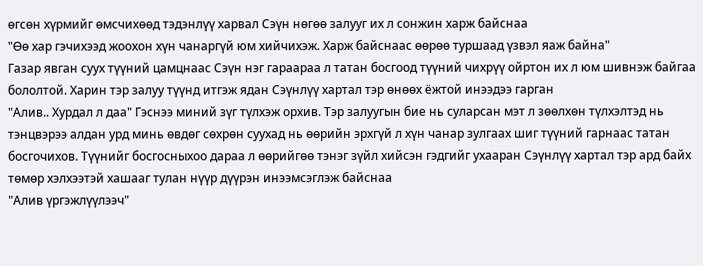өгсөн хүрмийг өмсчихөөд тэдэнлүү харвал Сэүн нөгөө залууг их л сонжин харж байснаа
"Өө хар гэчихээд жоохон хүн чанаргүй юм хийчихэж. Харж байснаас өөрөө туршаад үзвэл яаж байна"
Газар явган суух түүний цамцнаас Сэүн нэг гараараа л татан босгоод түүний чихрүү ойртон их л юм шивнэж байгаа бололтой. Харин тэр залуу түүнд итгэж ядан Сэүнлүү хартал тэр өнөөх ёжтой инээдээ гарган
"Алив.. Хурдал л даа" Гэснээ миний зүг түлхэж орхив. Тэр залуугын бие нь суларсан мэт л зөөлхөн түлхэлтэд нь тэнцвэрээ алдан урд минь өвдөг сөхрөн суухад нь өөрийн эрхгүй л хүн чанар зулгаах шиг түүний гарнаас татан босгочихов. Түүнийг босгосныхоо дараа л өөрийгөө тэнэг зүйл хийсэн гэдгийг ухааран Сэүнлүү хартал тэр ард байх төмөр хэлхээтэй хашааг тулан нүүр дүүрэн инээмсэглэж байснаа
"Алив үргэжлүүлээч"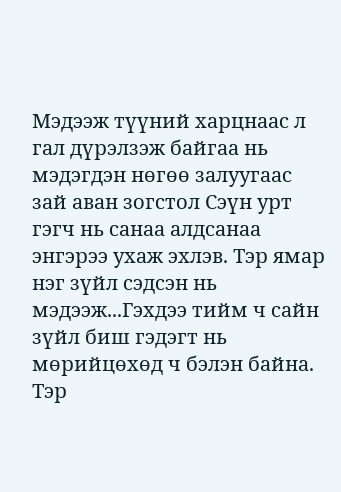Мэдээж түүний харцнаас л гал дүрэлзэж байгаа нь мэдэгдэн нөгөө залуугаас зай аван зогстол Сэүн урт гэгч нь санаа алдсанаа энгэрээ ухаж эхлэв. Тэр ямар нэг зүйл сэдсэн нь мэдээж...Гэхдээ тийм ч сайн зүйл биш гэдэгт нь мөрийцөхөд ч бэлэн байна.
Тэр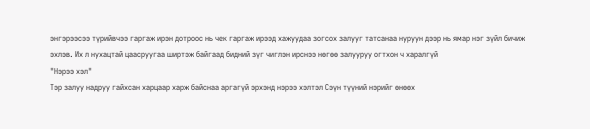энгэрээсээ түрийвчээ гаргаж ирэн дотроос нь чек гаргаж ирээд хажуудаа зогсох залууг татсанаа нуруун дээр нь ямар нэг зүйл бичиж эхлэв. Их л нухацтай цаасруугаа ширтэж байгаад бидний зүг чиглэн ирснээ нөгөө залууруу огтхон ч харалгүй
"Нэрээ хэл"
Тэр залуу надруу гайхсан харцаар харж байснаа аргагүй эрхэнд нэрээ хэлтэл Сэүн түүний нэрийг өнөөх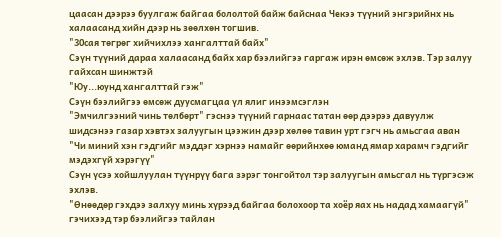цаасан дээрээ буулгаж байгаа бололтой байж байснаа Чекээ түүний энгэрийнх нь халаасанд хийн дээр нь зөөлхөн тогшив.
"30сая төгрөг хийчихлээ хангалттай байх"
Сэүн түүний дараа халаасанд байх хар бээлийгээ гаргаж ирэн өмсөж эхлэв. Тэр залуу гайхсан шинжтэй
"Юу...юунд хангалттай гэж"
Сэүн бээлийгээ өмсөж дуусмагцаа үл ялиг инээмсэглэн
"Эмчилгээний чинь төлбөрт" гэснээ түүний гарнаас татан өөр дээрээ давуулж шидсэнээ газар хэвтэх залуугын цээжин дээр хөлөө тавин урт гэгч нь амьсгаа аван
"Чи миний хэн гэдгийг мэддэг хэрнээ намайг өөрийнхөө юманд ямар харамч гэдгийг мэдэхгүй хэрэгүү"
Сэүн үсээ хойшлуулан түүнрүү бага зэрэг тонгойтол тэр залуугын амьсгал нь түргэсэж эхлэв.
"Өнөөдөр гэхдээ залхуу минь хүрээд байгаа болохоор та хоёр яах нь надад хамаагүй" гэчихээд тэр бээлийгээ тайлан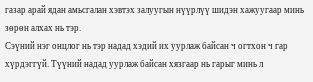газар арай ядан амьсгалан хэвтэх залуугын нүүрлүү шидэн хажуугаар минь зөрөн алхах нь тэр.
Сэүний нэг онцлог нь тэр надад хэдий их уурлаж байсан ч огтхон ч гар хүрдэггүй. Түүний надад уурлаж байсан хязгаар нь гарыг минь л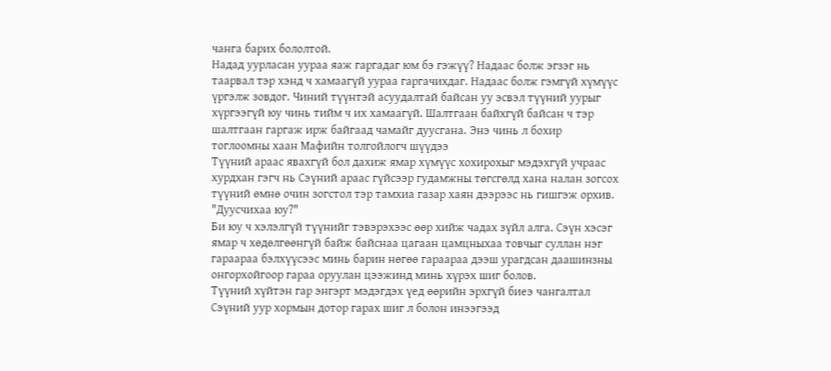чанга барих бололтой.
Надад уурласан уураа яаж гаргадаг юм бэ гэжүү? Надаас болж эгзэг нь таарвал тэр хэнд ч хамаагүй уураа гаргачихдаг. Надаас болж гэмгүй хүмүүс үргэлж зовдог. Чиний түүнтэй асуудалтай байсан уу эсвэл түүний уурыг хүргээгүй юу чинь тийм ч их хамаагүй. Шалтгаан байхгүй байсан ч тэр шалтгаан гаргаж ирж байгаад чамайг дуусгана. Энэ чинь л бохир тоглоомны хаан Мафийн толгойлогч шүүдээ
Түүний араас явахгүй бол дахиж ямар хүмүүс хохирохыг мэдэхгүй учраас хурдхан гэгч нь Сэүний араас гүйсээр гудамжны төгсгөлд хана налан зогсох түүний өмнө очин зогстол тэр тамхиа газар хаян дээрээс нь гишгэж орхив.
"Дуусчихаа юу?"
Би юу ч хэлэлгүй түүнийг тэвэрэхээс өөр хийж чадах зүйл алга. Сэүн хэсэг ямар ч хөдөлгөөнгүй байж байснаа цагаан цамцныхаа товчыг суллан нэг гараараа бэлхүүсээс минь барин нөгөө гараараа дээш урагдсан даашинзны онгорхойгоор гараа оруулан цээжинд минь хүрэх шиг болов.
Түүний хүйтэн гар энгэрт мэдэгдэх үед өөрийн эрхгүй биеэ чангалтал Сэүний уур хормын дотор гарах шиг л болон инээгээд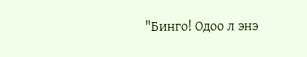"Бинго! Одоо л энэ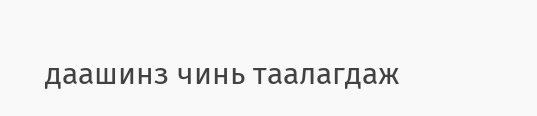даашинз чинь таалагдаж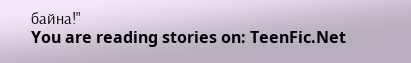байна!"
You are reading stories on: TeenFic.Net